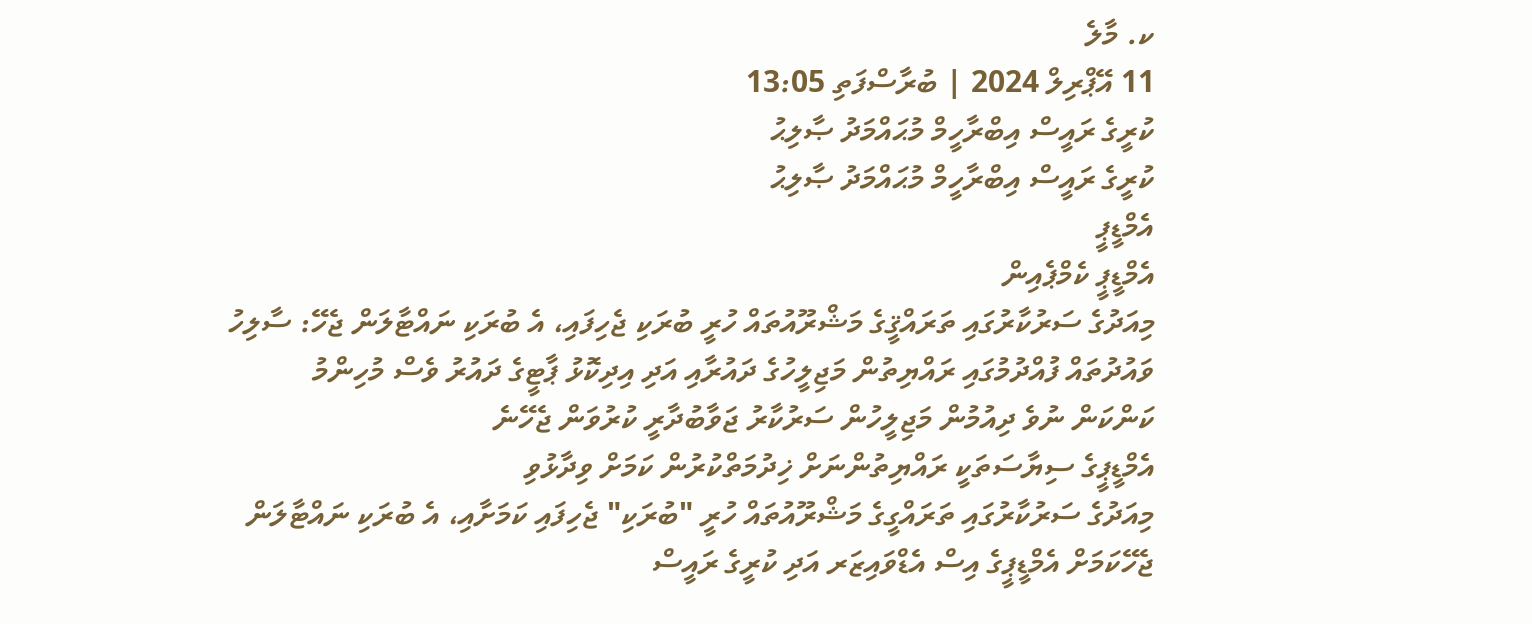ކ. މާލެ
11 އޭޕްރިލް 2024 | ބުރާސްފަތި 13:05
ކުރީގެ ރައީސް އިބްރާހީމް މުޙައްމަދު ޞާލިޙު
ކުރީގެ ރައީސް އިބްރާހީމް މުޙައްމަދު ޞާލިޙު
އެމްޑީޕީ
އެމްޑީޕީ ކެމްޕެއިން
މިއަދުގެ ސަރުކާރުގައި ތަރައްޤީގެ މަޝްރޫއުތައް ހުރީ ބުރަކި ޖެހިފައި، އެ ބުރަކި ނައްޓާލަން ޖެހޭ: ސާލިހު
ވައުދުތައް ފުއްދުމުގައި ރައްޔިތުން މަޖިލީހުގެ ދައުރާއި އަދި އިދިކޮޅު ޕާޓީގެ ދައުރު ވެސް މުހިންމު
ކަންކަން ނުވެ ދިއުމުން މަޖިލީހުން ސަރުކާރު ޖަވާބުދާރީ ކުރުވަން ޖެހޭނެ
އެމްޑީޕީގެ ސިޔާސަތަކީ ރައްޔިތުންނަށް ޚިދުމަތްކުރުން ކަމަށް ވިދާޅުވި
މިއަދުގެ ސަރުކާރުގައި ތަރައްގީގެ މަޝްރޫއުތައް ހުރީ "ބުރަކި" ޖެހިފައި ކަމަށާއި، އެ ބުރަކި ނައްޓާލަން ޖެހޭކަމަށް އެމްޑީޕީގެ އިސް އެޑްވައިޒަރ އަދި ކުރީގެ ރައީސް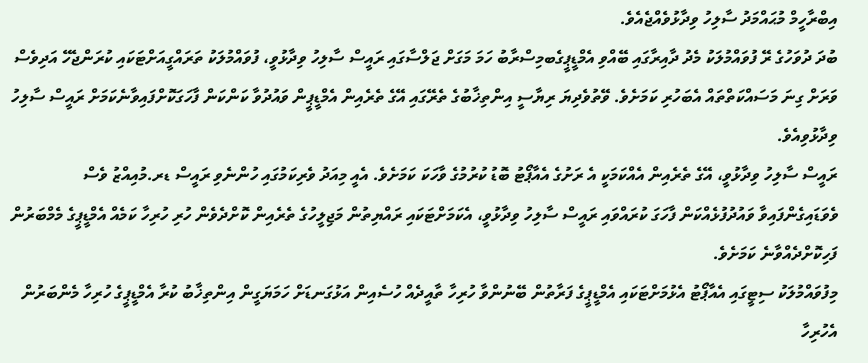އިބްރާހީމް މުޙައްމަދު ސާލިހު ވިދާޅުވެއްޖެއެވެ.
ބުދަ ދުވަހުގެ ރޭ ފުވައްމުލަކު މެދު ދާއިރާގައި ބޭއްވި އެމްޑީޕީގެބމިސްރާބު ހަމަ މަގަށް ޖަލްސާގައި ރައީސް ސާލިހު ވިދާޅުވީ، ފުވައްމުލަކު ތަރައްގީއަށްޓަކައި ކުރަންޖެހޭ އަދިވެސް ވަރަށް ގިނަ މަސައްކަތްތައް އެބަހުރި ކަމަށެވެ. ވޭތުވެދިޔަ ރިޔާސީ އިންތިޚާބުގެ ތެރޭގައި އޭގެ ތެރެއިން އެމްޑީޕީން ވައުދުވާ ކަންކަން ފާހަގަކޮށްފައިވާނެކަމަށް ރައީސް ސާލިހު ވިދާޅުވިއެވެ.
ރައީސް ސާލިހު ވިދާޅުވީ، އޭގެ ތެރެއިން އެއްކަމަކީ އެ ރަށުގެ އެއާޕޯޓު ބޮޑު ކުރުމުގެ ވާހަކަ ކަމަށެވެ. އެއީ މިއަދު ވެރިކަމުގައި ހުންނެވި ރައީސް ޑރ.މުއިއްޒު ވެސް ވެވަޑައިގެންފައިވާ ވައުދުފުޅެއްކަން ފާހަގަ ކުރައްވައި ރައީސް ސާލިހު ވިދާޅުވީ، އެކަމަށްޓަކައި ރައްޔިތުން މަޖިލީހުގެ ތެރެއިން ކޮށްދެވެން ހުރި ހުރިހާ ކަމެއް އެމްޑީޕީގެ މެމްބަރުން ފަހިކޮށްދެއްވާނެ ކަމަށެވެ.
މިފުވައްމުލަކު ސިޓީގައި އެއާޕޯޓު އެޅުމަށްޓަކައި އެމްޑީޕީގެ ފަރާތުން ބޭނުންވާ ހުރިހާ ތާއީދެއް ހުސެއިން އަޅުގަނޑަށް ހަމަޔަގީން އިންތިޚާބު ކުރާ އެމްޑީޕީގެ ހުރިހާ މެންބަރުން އެހުރިހާ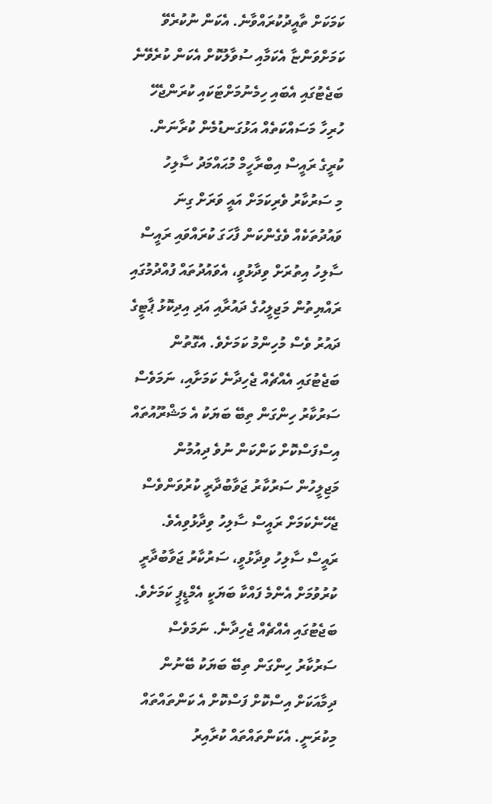ކަމަކަށް ތާއީދުކުރައްވާނެ. އެކަން ނުކުރެވޭ ކަމަށްވަންޏާ އެކަމާއި ސުވާލުކޮށް އެކަން ކުރެވޭނެ ބަޖެޓުގައި އެބައި ހިމެނުމަށްޓަކައި ކުރަންޖެހޭ ހުރިހާ މަސައްކަތެއް އަޅުގަނޑުމެން ކުރާނަން.
ކުރީގެ ރައީސް އިބްރާހީމް މުޙައްމަދު ސާލިހު
މި ސަރުކާރު ވެރިކަމަށް އައީ ވަރަށް ގިނަ ވައުދުތަކެއް ވެގެންކަން ފާހަގަ ކުރައްވައި ރައީސް ސާލިހު އިތުރަށް ވިދާޅުވީ، އެވައުދުތައް ފުއްދުމުގައި ރައްޔިތުން މަޖިލީހުގެ ދައުރާއި އަދި އިދިކޮޅު ޕާޓީގެ ދައުރު ވެސް މުހިންމު ކަމަށެވެ. އެގޮތުން ބަޖެޓުގައި އެއްޗެއް ޖެހިދާނެ ކަމަށާއި، ނަމަވެސް ސަރުކާރު ހިންގަން ތިބޭ ބަޔަކު އެ މަޝްރޫއުތައް އިސްފަސްކޮށް ކަންކަން ނުވެ ދިއުމުން މަޖިލީހުން ސަރުކާރު ޖަވާބުދާރީ ކުރުވަންވެސް ޖެހޭނެކަމަށް ރައީސް ސާލިހު ވިދާޅުވިއެވެ.
ރައީސް ސާލިހު ވިދާޅުވީ، ސަރުކާރު ޖަވާބުދާރީ ކުރުވުމަށް އެންމެ ފައްކާ ބަޔަކީ އެމްޑީޕީ ކަމަށެވެ.
ބަޖެޓުގައި އެއްޗެއް ޖެހިދާނެ. ނަމަވެސް ސަރުކާރު ހިންގަން ތިބޭ ބަޔަކު ބޭނުން ދިމާއަކަށް އިސްކޮށް ފަސްކޮށް އެ ކަންތައްތައް މިކުރަނީ. އެކަންތައްތައް ކުރާއިރު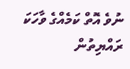ނުވެ އޮތް ކަމެއްގެ ވާހަކަ ރައްޔިތުން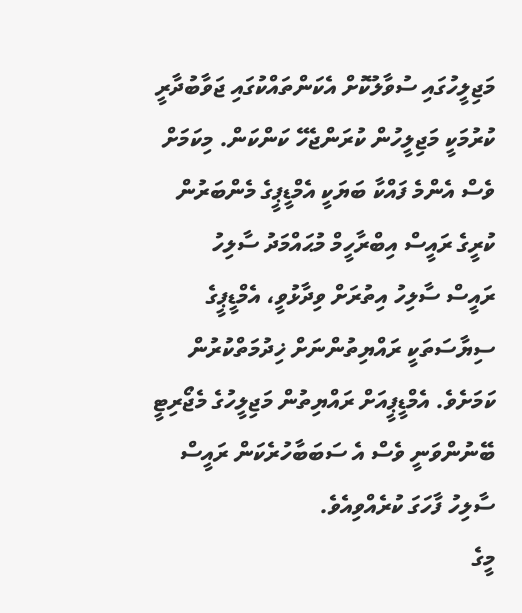މަޖިލީހުގައި ސުވާލުކޮށް އެކަންތައްކުގައި ޖަވާބުދާރީ ކުރުމަކީ މަޖިލީހުން ކުރަންޖެހޭ ކަންކަން. މިކަމަށް ވެސް އެންމެ ފައްކާ ބަޔަކީ އެމްޑީޕީގެ މެންބަރުން
ކުރީގެ ރައީސް އިބްރާހީމް މުޙައްމަދު ސާލިހު
ރައީސް ސާލިހު އިތުރަށް ވިދާޅުވީ، އެމްޑީޕީގެ ސިޔާސަތަކީ ރައްޔިތުންނަށް ޚިދުމަތްކުރުން ކަމަށެވެ. އެމްޑީޕީއަށް ރައްޔިތުން މަޖިލީހުގެ މެޖޯރިޓީ ބޭނުންވަނީ ވެސް އެ ސަބަބާހުރެކަން ރައީސް ސާލިހު ފާހަގަ ކުރެއްވިއެވެ.
މީގެ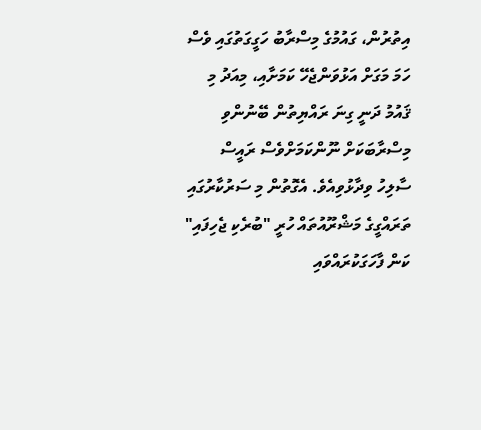އިތުރުން، ގައުމުގެ މިސްރާބު ހަގީގަތުގައި ވެސް ހަމަ މަގަށް އަޅުވަންޖެހޭ ކަމަށާއި، މިއަދު މި ޤައުމު ދަނީ ގިނަ ރައްޔިތުން ބޭނުންވި މިސްރާބަކަށް ނޫންކަމަށްވެސް ރައީސް ސާލިހު ވިދާޅުވިއެވެ. އެގޮތުން މި ސަރުކާރުގައި ތަރައްގީގެ މަޝްރޫއުތައް ހުރީ "ބުރެކި ޖެހިފައި" ކަން ފާހަގަކުރައްވައި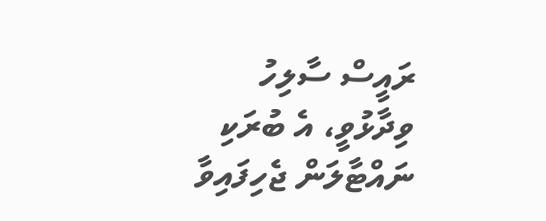ރައީސް ސާލިހު ވިދާޅުވީ، އެ ބުރަކި ނައްޓާލަން ޖެހިފައިވާ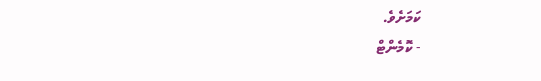ކަމަށެވެ.
- ކޮމެންޓް